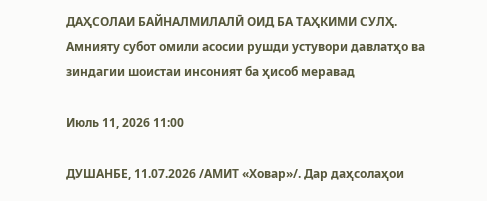ДАҲСОЛАИ БАЙНАЛМИЛАЛӢ ОИД БА ТАҲКИМИ СУЛҲ. Амнияту субот омили асосии рушди устувори давлатҳо ва зиндагии шоистаи инсоният ба ҳисоб меравад

Июль 11, 2026 11:00

ДУШАНБЕ, 11.07.2026 /АМИТ «Ховар»/. Дар даҳсолаҳои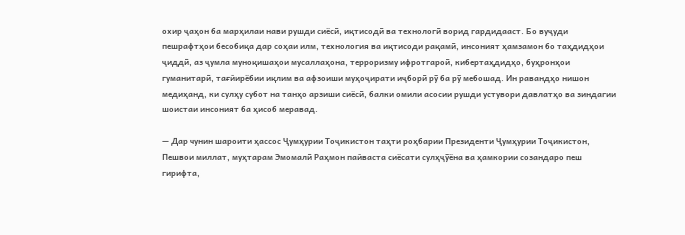охир ҷаҳон ба марҳилаи нави рушди сиёсӣ, иқтисодӣ ва технологӣ ворид гардидааст. Бо вуҷуди пешрафтҳои бесобиқа дар соҳаи илм, технология ва иқтисоди рақамӣ, инсоният ҳамзамон бо таҳдидҳои ҷиддӣ, аз ҷумла муноқишаҳои мусаллаҳона, терроризму ифротгароӣ, кибертаҳдидҳо, буҳронҳои гуманитарӣ, тағйирёбии иқлим ва афзоиши муҳоҷирати иҷборӣ рӯ ба рӯ мебошад. Ин равандҳо нишон медиҳанд, ки сулҳу субот на танҳо арзиши сиёсӣ, балки омили асосии рушди устувори давлатҳо ва зиндагии шоистаи инсоният ба ҳисоб меравад.

— Дар чунин шароити ҳассос Ҷумҳурии Тоҷикистон таҳти роҳбарии Президенти Ҷумҳурии Тоҷикистон, Пешвои миллат, муҳтарам Эмомалӣ Раҳмон пайваста сиёсати сулҳҷӯёна ва ҳамкории созандаро пеш гирифта,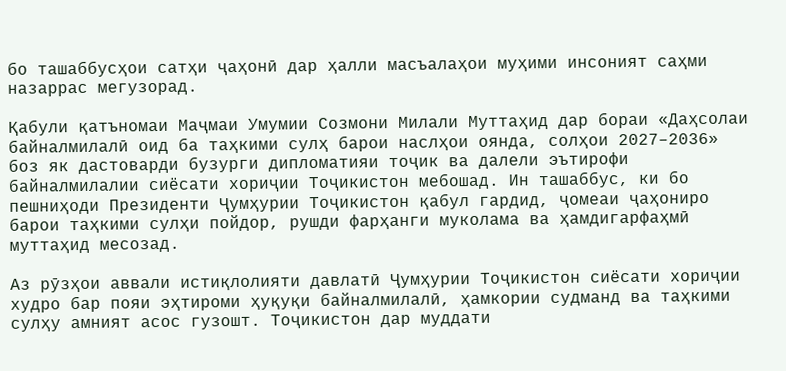бо ташаббусҳои сатҳи ҷаҳонӣ дар ҳалли масъалаҳои муҳими инсоният саҳми назаррас мегузорад.

Қабули қатъномаи Маҷмаи Умумии Созмони Милали Муттаҳид дар бораи «Даҳсолаи байналмилалӣ оид ба таҳкими сулҳ барои наслҳои оянда, солҳои 2027–2036» боз як дастоварди бузурги дипломатияи тоҷик ва далели эътирофи байналмилалии сиёсати хориҷии Тоҷикистон мебошад. Ин ташаббус, ки бо пешниҳоди Президенти Ҷумҳурии Тоҷикистон қабул гардид, ҷомеаи ҷаҳониро барои таҳкими сулҳи пойдор, рушди фарҳанги муколама ва ҳамдигарфаҳмӣ муттаҳид месозад.

Аз рӯзҳои аввали истиқлолияти давлатӣ Ҷумҳурии Тоҷикистон сиёсати хориҷии худро бар пояи эҳтироми ҳуқуқи байналмилалӣ, ҳамкории судманд ва таҳкими сулҳу амният асос гузошт. Тоҷикистон дар муддати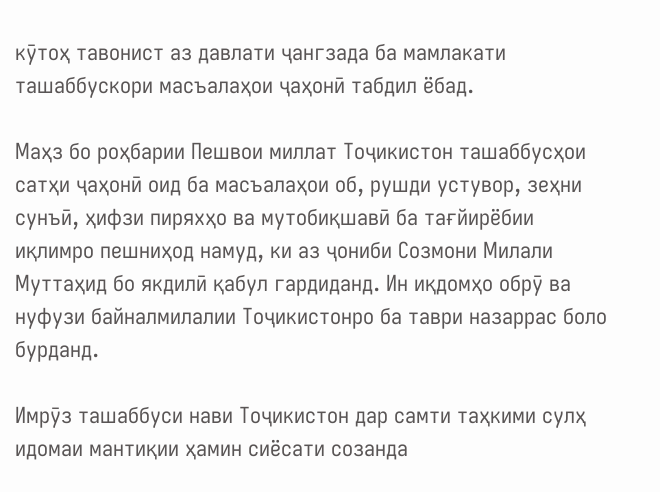кӯтоҳ тавонист аз давлати ҷангзада ба мамлакати ташаббускори масъалаҳои ҷаҳонӣ табдил ёбад.

Маҳз бо роҳбарии Пешвои миллат Тоҷикистон ташаббусҳои сатҳи ҷаҳонӣ оид ба масъалаҳои об, рушди устувор, зеҳни сунъӣ, ҳифзи пиряхҳо ва мутобиқшавӣ ба тағйирёбии иқлимро пешниҳод намуд, ки аз ҷониби Созмони Милали Муттаҳид бо якдилӣ қабул гардиданд. Ин иқдомҳо обрӯ ва нуфузи байналмилалии Тоҷикистонро ба таври назаррас боло бурданд.

Имрӯз ташаббуси нави Тоҷикистон дар самти таҳкими сулҳ идомаи мантиқии ҳамин сиёсати созанда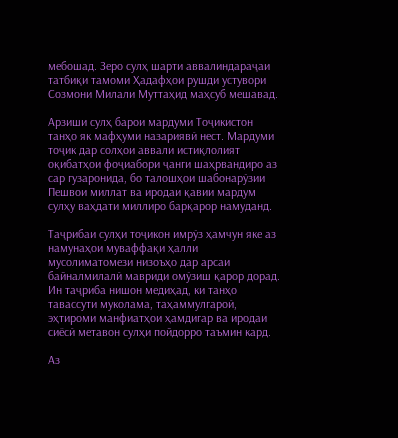мебошад. Зеро сулҳ шарти аввалиндараҷаи татбиқи тамоми Ҳадафҳои рушди устувори Созмони Милали Муттаҳид маҳсуб мешавад.

Арзиши сулҳ барои мардуми Тоҷикистон танҳо як мафҳуми назариявӣ нест. Мардуми тоҷик дар солҳои аввали истиқлолият оқибатҳои фоҷиабори ҷанги шаҳрвандиро аз сар гузаронида, бо талошҳои шабонарӯзии Пешвои миллат ва иродаи қавии мардум сулҳу ваҳдати миллиро барқарор намуданд.

Таҷрибаи сулҳи тоҷикон имрӯз ҳамчун яке аз намунаҳои муваффақи ҳалли мусолиматомези низоъҳо дар арсаи байналмилалӣ мавриди омӯзиш қарор дорад. Ин таҷриба нишон медиҳад, ки танҳо тавассути муколама, таҳаммулгароӣ, эҳтироми манфиатҳои ҳамдигар ва иродаи сиёсӣ метавон сулҳи пойдорро таъмин кард.

Аз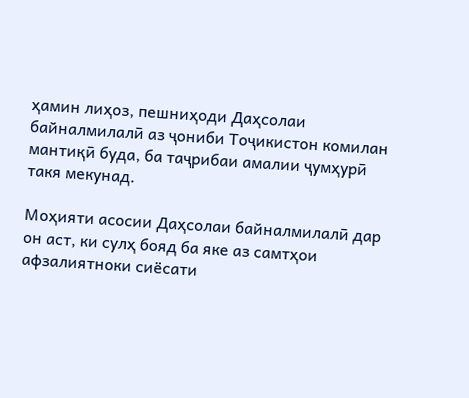ҳамин лиҳоз, пешниҳоди Даҳсолаи байналмилалӣ аз ҷониби Тоҷикистон комилан мантиқӣ буда, ба таҷрибаи амалии ҷумҳурӣ такя мекунад.

Моҳияти асосии Даҳсолаи байналмилалӣ дар он аст, ки сулҳ бояд ба яке аз самтҳои афзалиятноки сиёсати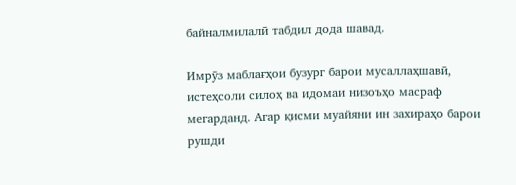байналмилалӣ табдил дода шавад.

Имрӯз маблағҳои бузург барои мусаллаҳшавӣ, истеҳсоли силоҳ ва идомаи низоъҳо масраф мегарданд. Агар қисми муайяни ин захираҳо барои рушди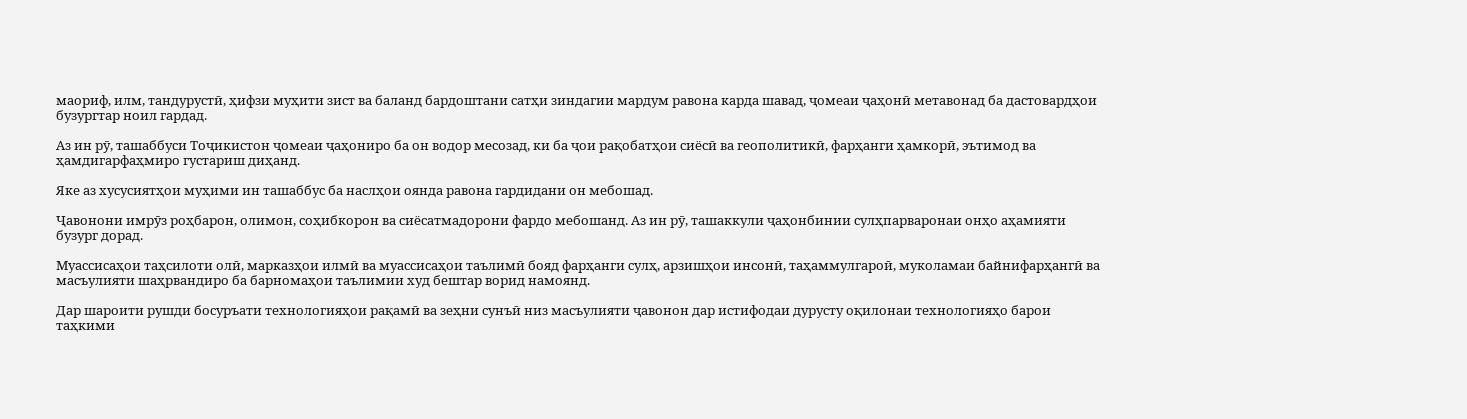маориф, илм, тандурустӣ, ҳифзи муҳити зист ва баланд бардоштани сатҳи зиндагии мардум равона карда шавад, ҷомеаи ҷаҳонӣ метавонад ба дастовардҳои бузургтар ноил гардад.

Аз ин рӯ, ташаббуси Тоҷикистон ҷомеаи ҷаҳониро ба он водор месозад, ки ба ҷои рақобатҳои сиёсӣ ва геополитикӣ, фарҳанги ҳамкорӣ, эътимод ва ҳамдигарфаҳмиро густариш диҳанд.

Яке аз хусусиятҳои муҳими ин ташаббус ба наслҳои оянда равона гардидани он мебошад.

Ҷавонони имрӯз роҳбарон, олимон, соҳибкорон ва сиёсатмадорони фардо мебошанд. Аз ин рӯ, ташаккули ҷаҳонбинии сулҳпарваронаи онҳо аҳамияти бузург дорад.

Муассисаҳои таҳсилоти олӣ, марказҳои илмӣ ва муассисаҳои таълимӣ бояд фарҳанги сулҳ, арзишҳои инсонӣ, таҳаммулгароӣ, муколамаи байнифарҳангӣ ва масъулияти шаҳрвандиро ба барномаҳои таълимии худ бештар ворид намоянд.

Дар шароити рушди босуръати технологияҳои рақамӣ ва зеҳни сунъӣ низ масъулияти ҷавонон дар истифодаи дурусту оқилонаи технологияҳо барои таҳкими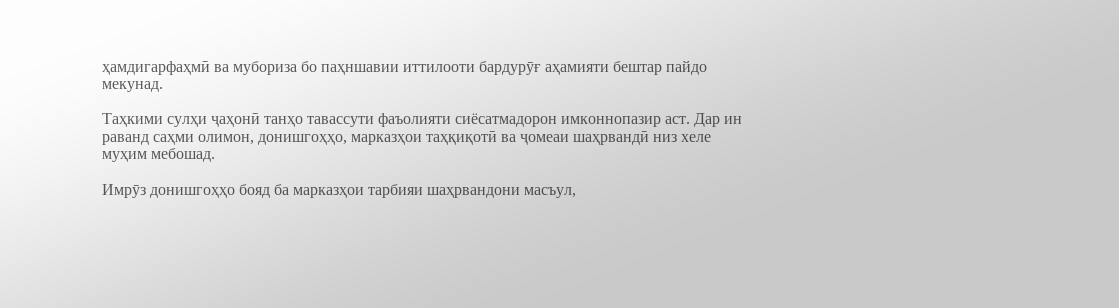ҳамдигарфаҳмӣ ва мубориза бо паҳншавии иттилооти бардурӯғ аҳамияти бештар пайдо мекунад.

Таҳкими сулҳи ҷаҳонӣ танҳо тавассути фаъолияти сиёсатмадорон имконнопазир аст. Дар ин раванд саҳми олимон, донишгоҳҳо, марказҳои таҳқиқотӣ ва ҷомеаи шаҳрвандӣ низ хеле муҳим мебошад.

Имрӯз донишгоҳҳо бояд ба марказҳои тарбияи шаҳрвандони масъул,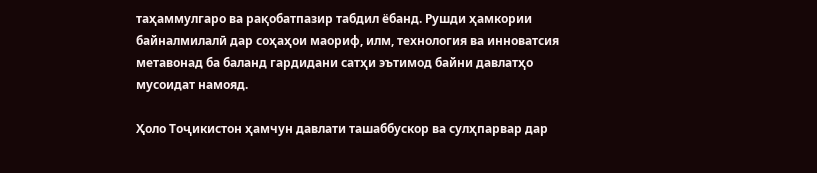таҳаммулгаро ва рақобатпазир табдил ёбанд. Рушди ҳамкории байналмилалӣ дар соҳаҳои маориф, илм, технология ва инноватсия метавонад ба баланд гардидани сатҳи эътимод байни давлатҳо мусоидат намояд.

Ҳоло Тоҷикистон ҳамчун давлати ташаббускор ва сулҳпарвар дар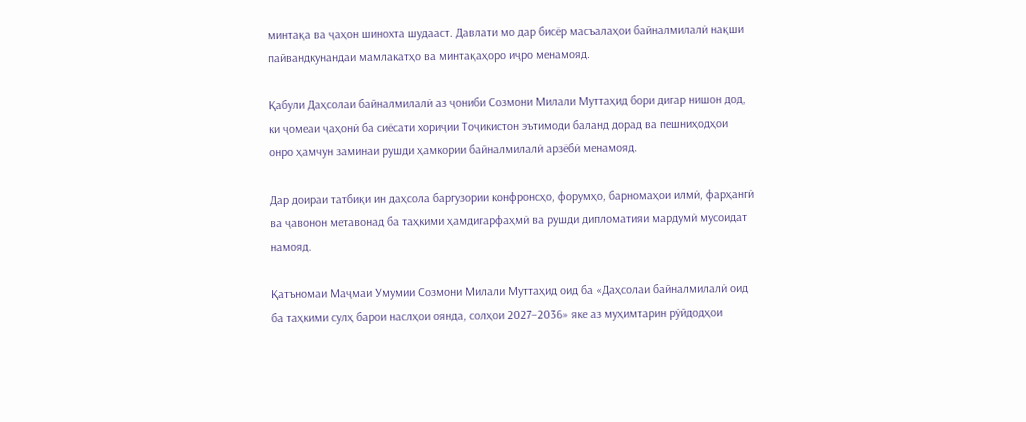минтақа ва ҷаҳон шинохта шудааст. Давлати мо дар бисёр масъалаҳои байналмилалӣ нақши пайвандкунандаи мамлакатҳо ва минтақаҳоро иҷро менамояд.

Қабули Даҳсолаи байналмилалӣ аз ҷониби Созмони Милали Муттаҳид бори дигар нишон дод, ки ҷомеаи ҷаҳонӣ ба сиёсати хориҷии Тоҷикистон эътимоди баланд дорад ва пешниҳодҳои онро ҳамчун заминаи рушди ҳамкории байналмилалӣ арзёбӣ менамояд.

Дар доираи татбиқи ин даҳсола баргузории конфронсҳо, форумҳо, барномаҳои илмӣ, фарҳангӣ ва ҷавонон метавонад ба таҳкими ҳамдигарфаҳмӣ ва рушди дипломатияи мардумӣ мусоидат намояд.

Қатъномаи Маҷмаи Умумии Созмони Милали Муттаҳид оид ба «Даҳсолаи байналмилалӣ оид ба таҳкими сулҳ барои наслҳои оянда, солҳои 2027–2036» яке аз муҳимтарин рӯйдодҳои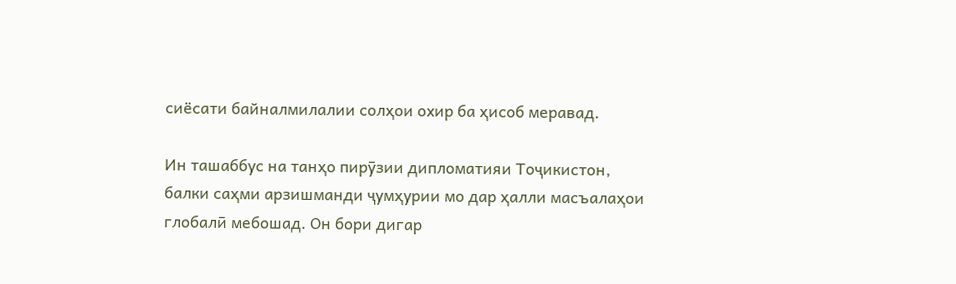сиёсати байналмилалии солҳои охир ба ҳисоб меравад.

Ин ташаббус на танҳо пирӯзии дипломатияи Тоҷикистон, балки саҳми арзишманди ҷумҳурии мо дар ҳалли масъалаҳои глобалӣ мебошад. Он бори дигар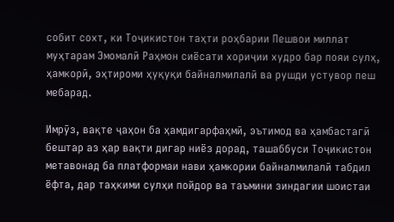собит сохт, ки Тоҷикистон таҳти роҳбарии Пешвои миллат муҳтарам Эмомалӣ Раҳмон сиёсати хориҷии худро бар пояи сулҳ, ҳамкорӣ, эҳтироми ҳуқуқи байналмилалӣ ва рушди устувор пеш мебарад.

Имрӯз, вақте ҷаҳон ба ҳамдигарфаҳмӣ, эътимод ва ҳамбастагӣ бештар аз ҳар вақти дигар ниёз дорад, ташаббуси Тоҷикистон метавонад ба платформаи нави ҳамкории байналмилалӣ табдил ёфта, дар таҳкими сулҳи пойдор ва таъмини зиндагии шоистаи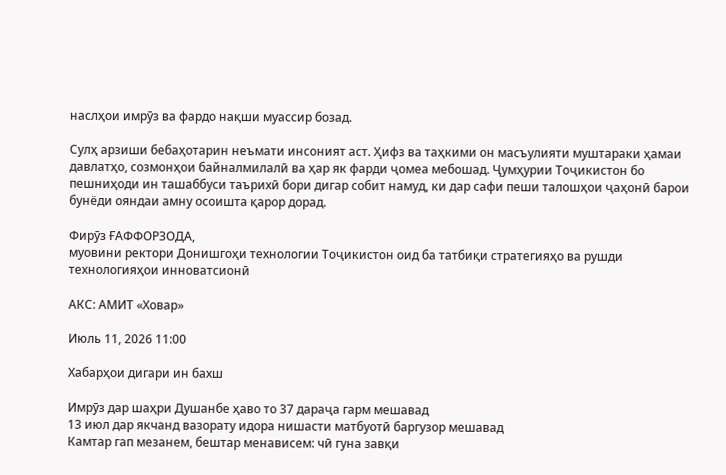наслҳои имрӯз ва фардо нақши муассир бозад.

Сулҳ арзиши бебаҳотарин неъмати инсоният аст. Ҳифз ва таҳкими он масъулияти муштараки ҳамаи давлатҳо, созмонҳои байналмилалӣ ва ҳар як фарди ҷомеа мебошад. Ҷумҳурии Тоҷикистон бо пешниҳоди ин ташаббуси таърихӣ бори дигар собит намуд, ки дар сафи пеши талошҳои ҷаҳонӣ барои бунёди ояндаи амну осоишта қарор дорад.

Фирӯз ҒАФФОРЗОДА,
муовини ректори Донишгоҳи технологии Тоҷикистон оид ба татбиқи стратегияҳо ва рушди технологияҳои инноватсионӣ

АКС: АМИТ «Ховар»

Июль 11, 2026 11:00

Хабарҳои дигари ин бахш

Имрӯз дар шаҳри Душанбе ҳаво то 37 дараҷа гарм мешавад
13 июл дар якчанд вазорату идора нишасти матбуотӣ баргузор мешавад
Камтар гап мезанем, бештар менависем: чӣ гуна завқи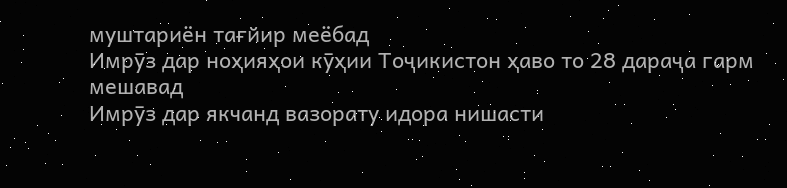муштариён тағйир меёбад
Имрӯз дар ноҳияҳои кӯҳии Тоҷикистон ҳаво то 28 дараҷа гарм мешавад
Имрӯз дар якчанд вазорату идора нишасти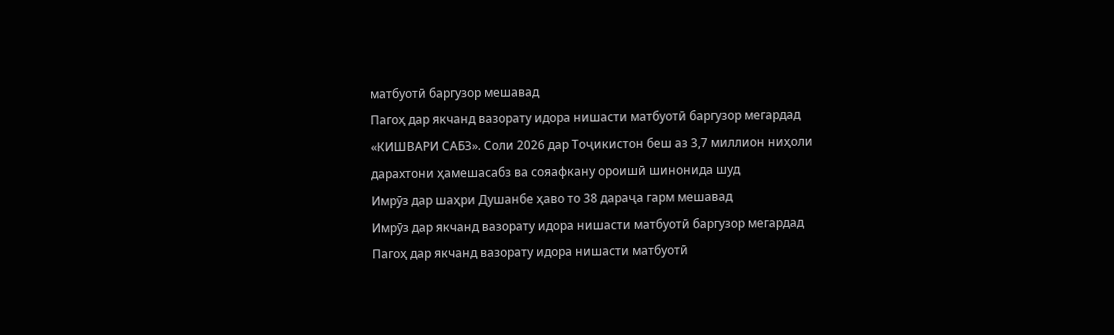матбуотӣ баргузор мешавад
Пагоҳ дар якчанд вазорату идора нишасти матбуотӣ баргузор мегардад
«КИШВАРИ САБЗ». Соли 2026 дар Тоҷикистон беш аз 3,7 миллион ниҳоли дарахтони ҳамешасабз ва сояафкану ороишӣ шинонида шуд
Имрӯз дар шаҳри Душанбе ҳаво то 38 дараҷа гарм мешавад
Имрӯз дар якчанд вазорату идора нишасти матбуотӣ баргузор мегардад
Пагоҳ дар якчанд вазорату идора нишасти матбуотӣ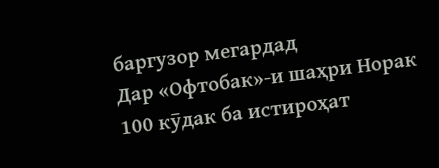баргузор мегардад
Дар «Офтобак»-и шаҳри Норак 100 кӯдак ба истироҳат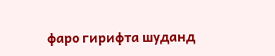фаро гирифта шуданд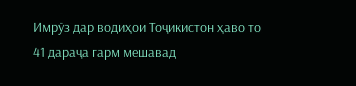Имрӯз дар водиҳои Тоҷикистон ҳаво то 41 дараҷа гарм мешавад